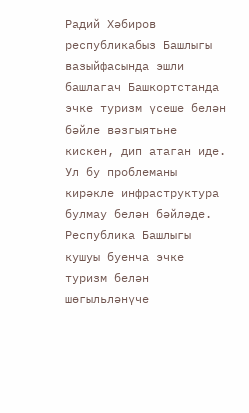Радий Хәбиров республикабыз Башлыгы вазыйфасында эшли башлагач Башкортстанда эчке туризм үсеше белән бәйле вәзгыятьне кискен, дип атаган иде. Ул бу проблеманы кирәкле инфраструктура булмау белән бәйләде. Республика Башлыгы кушуы буенча эчке туризм белән шөгыльләнүче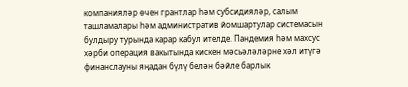компанияләр өчен грантлар һәм субсидияләр, салым ташламалары һәм административ йомшартулар системасын булдыру турында карар кабул ителде. Пандемия һәм махсус хәрби операция вакытында кискен мәсьәләләрне хәл итүгә финанслауны яңадан бүлү белән бәйле барлык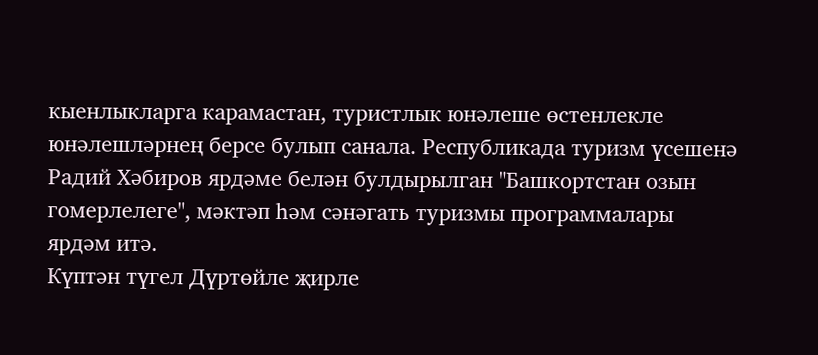кыенлыкларга карамастан, туристлык юнәлеше өстенлекле юнәлешләрнең берсе булып санала. Республикада туризм үсешенә Радий Хәбиров ярдәме белән булдырылган "Башкортстан озын гомерлелеге", мәктәп һәм сәнәгать туризмы программалары ярдәм итә.
Күптән түгел Дүртөйле җирле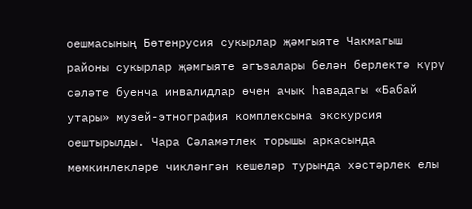оешмасының Бөтенрусия сукырлар җәмгыяте Чакмагыш районы сукырлар җәмгыяте әгъзалары белән берлектә күрү сәләте буенча инвалидлар өчен ачык һавадагы «Бабай утары» музей-этнография комплексына экскурсия оештырылды. Чара Сәламәтлек торышы аркасында мөмкинлекләре чикләнгән кешеләр турында хәстәрлек елы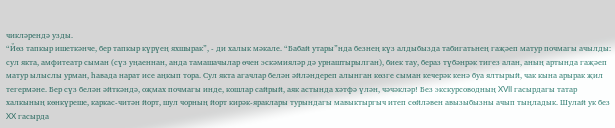чикләрендә узды.
“Йөз тапкыр ишеткәнче, бер тапкыр күрүең яхшырак”, - ди халык мәкале. “Бабай утары”нда безнең күз алдыбызда табигатьнең гаҗәеп матур почмагы ачылды: сул якта, амфитеатр сыман (сүз уңаеннан, анда тамашачылар өчен эскәмияләр дә урнаштырылган), биек тау, бераз түбәнрәк тигез алан, аның артында гаҗәеп матур ылыслы урман, һавада нарат исе аңкып тора. Сул якта агачлар белән әйләндереп алынган көзге сыман кечерәк кенә буа ялтырый, чак кына арырак җил тегермәне. Бер сүз белән әйткәндә, оҗмах почмагы инде, кошлар сайрый, аяк астында хәтфә үлән, чәчәкләр! Без экскурсоводның XVII гасырдагы татар халкының көнкүреше, каркас-читән йорт, шул чорның йорт кирәк-яраклары турындагы мавыктыргыч итеп сөйләвен авызыбызны ачып тыңладык. Шулай ук без XX гасырда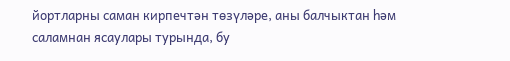йортларны саман кирпечтән төзүләре, аны балчыктан һәм саламнан ясаулары турында, бу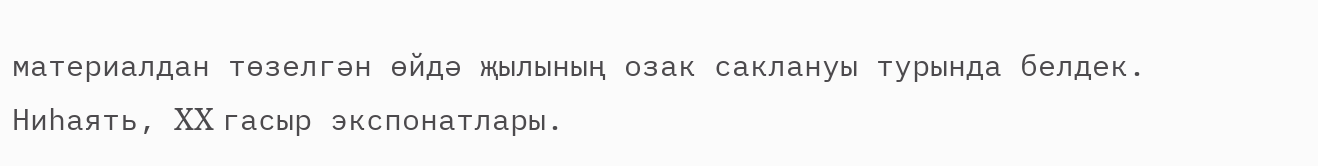материалдан төзелгән өйдә җылының озак саклануы турында белдек.
Ниһаять, XX гасыр экспонатлары.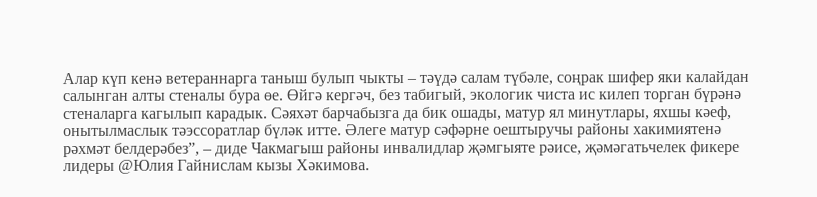Алар күп кенә ветераннарга таныш булып чыкты – тәүдә салам түбәле, соңрак шифер яки калайдан салынган алты стеналы бура өе. Өйгә кергәч, без табигый, экологик чиста ис килеп торган бүрәнә стеналарга кагылып карадык. Сәяхәт барчабызга да бик ошады, матур ял минутлары, яхшы кәеф, онытылмаслык тәэссоратлар бүләк итте. Әлеге матур сәфәрне оештыручы районы хакимиятенә рәхмәт белдерәбез”, – диде Чакмагыш районы инвалидлар җәмгыяте рәисе, җәмәгатьчелек фикере лидеры @Юлия Гайнислам кызы Хәкимова.